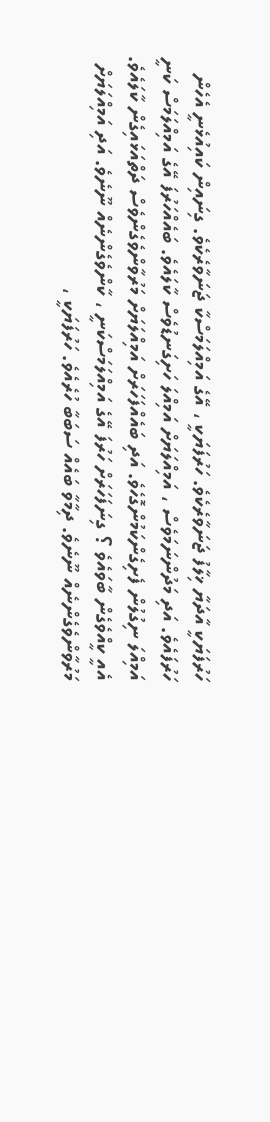ހަރުފަޔަކީ އާދަޔާ ޚިލާފު ޖަނަވާރެކެވެ. ހަރުފަޔަކީ ، އޭގެ އަމިއްލަމަސްކާ ޖަނަވާރެކެވެ. ގިނައިން ކައިއުޅެނީ އެހެން ހަރުފައެވެ. އަދި މަދުންނަމަވެސް ، އަމިއްލަޔަށް އަމިއްލަ ހަށިގަނޑުވެސް ކާލައެވެ. ބައެއްހަރުފަ އޭގެ އަމިއްލަމަސް ކަނީ އަމިއްލަ ނިގުލުން ފެށިގެންކަމުންގޮހެވެ. އަދި ބައެއްފަހަރަށް އަމިއްލަޔަށް މަރުވާންވެގެންވެސް ދަތްއަޅައިގެން ކާލައެވެ.
އެއީ ކީއްވެގެން ބާވައެވެ ؟ ގިނަފަހަރަށް ހަރުފަ އޭގެ އަމިއްލަމަސްކަނީ ، ކާންވެގެންނެއް ނޫނެވެ. އަދި އަމިއްލަޔަށް މަރުވާންވެގެންނެއް ނޫނެވެ. ދިމާވާ ބައެއް ސަބަބާ ހުރެއެވެ. ހަރުފަޔަކީ ،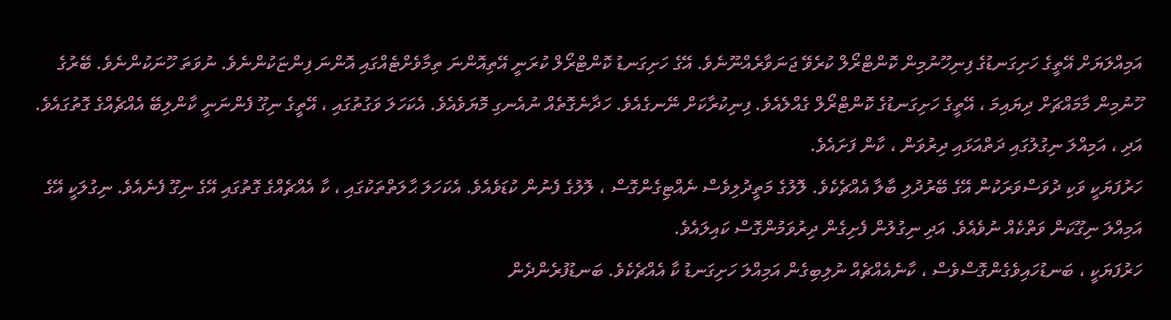އަމިއްލަޔަށް އޭތީގެ ހަށިގަނޑުގެ ފިނިހޫނުމިން ކޮންޓްރޯލް ކުރެވޭ ޖަނަވާރެއްނޫނެވެ. އޭގެ ހަށިގަނޑު ކޮންޓްރޯލް ކުރަނީ އޭތިއޮންނަ ތިމާވެށްޓެއްގައި އޮންނަ ފިންޏަކުންނެވެ. ނުވަތަ ހޫނަކުންނެވެ. ބޭރުގެ ހޫނުމިން މާމައްޗަށް ދިޔައިމަ ، އޭތީގެ ހަށިގަނޑުގެ ކޮންޓްރޯލް ގެއްލެއެވެ. ފިނިކުރާކަށް ނޭނގެއެވެ. ހަދާނެގޮތެއް ނުއެނގި މޮޔަވެއެވެ. އެކަހަލަ ވަގުތުގައި ، އޭތީގެ ނިގޫ ފެންނަނީ ކާންލިބޭ އެއްޗެއްގެ ގޮތުގައެވެ. އަދި ، އަމިއްލަ ނިގުލުގައި ދަތްއަޅައި ދިރުވަން ، ކާން ފަށައެވެ.
ހަރުފަޔަކީ ވަކި ދުވަސްވަރަކުން އޭގެ ބޭރުދުލި ބާލާ އެއްޗެކެވެ. ލޮލުގެ މަތީދުލިވެސް ނެއްޓިގެންގޮސް ، ލޮލުގެ ފެނުން ކުޑަވެއެވެ. އެކަހަލަ ޙާލަތްތަކުގައި ، ކާ އެއްޗެއްގެ ގޮތުގައި އޭގެ ނިގޫ ފެނެއެވެ. ނިގުލަކީ އޭގެ އަމިއްލަ ނިގޫކަން ވަތްކެއް ނުވެއެވެ. އަދި ނިގުލުން ފެށިގެން ދިރުވަމުންގޮސް ކައިލައެވެ.
ހަރުފަޔަކީ ، ބަނޑުހައިވެގެންގޮސްވެސް ، ކާނެއެއްޗެއް ނުލިބިގެން އަމިއްލަ ހަށިގަނޑު ކާ އެއްޗެކެވެ. ބަނޑުފުރެންދެން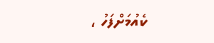ކެއުމަށްފަހު ،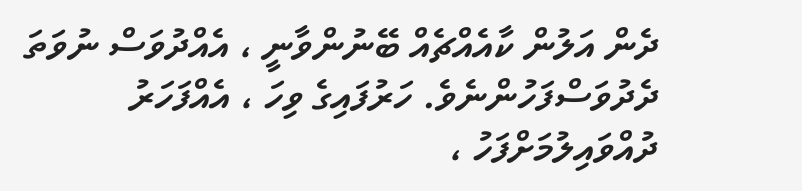ދެން އަލުން ކާއެއްޗެއް ބޭނުންވާނީ ، އެއްދުވަސް ނުވަތަ ދެދުވަސްފަހުންނެވެ. ހަރުފައިގެ ވިހަ ، އެއްފަހަރު ދުއްވައިލުމަށްފަހު ،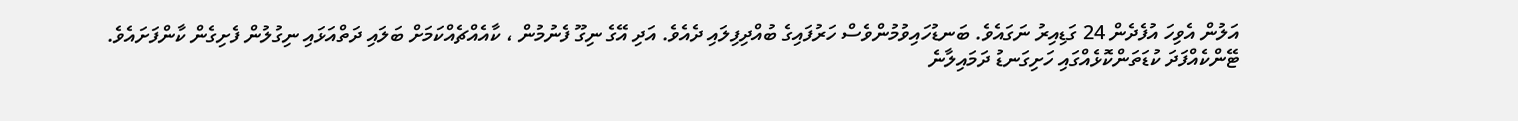އަލުން އެވިހަ އުފެދެން 24 ގަޑިއިރު ނަގައެވެ. ބަނޑުހައިވުމުންވެސް ހަރުފައިގެ ބުއްދިފިލައި ދެއެވެ. އަދި އޭގެ ނިގޫ ފެނުމުން ، ކާއެއްޗެއްކަމަށް ބަލައި ދަތްއަޅައި ނިގުލުން ފެށިގެން ކާންފަށައެވެ.
ޓޭންކެއްފަދަ ކުޑަތަންކޮޅެއްގައި ހަށިގަނޑު ދަމައިލާނެ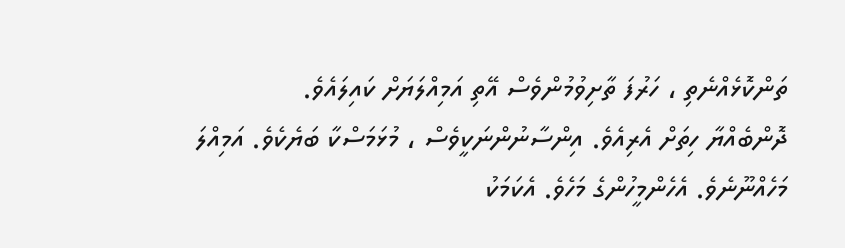ތަންކޮޅެއްނެތި ، ހަރުފަ ތާށިވުމުންވެސް އޭތި އަމިއްލަޔަށް ކައިލައެވެ.
ދޮންބެއްޔާ ހިތަށް އެރިއެވެ. އިންސާނުންނަކީވެސް ، މުޅަމަސްކާ ބަޔެކެވެ. އަމިއްލަ މަހެއްނޫނެވެ. އެހެންމީހުންގެ މަހެވެ. އެކަމަކު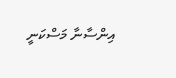އިންސާނާ މަސްކަނީ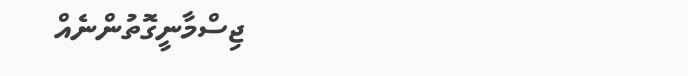ޖިސްމާނީގޮތުންނެއް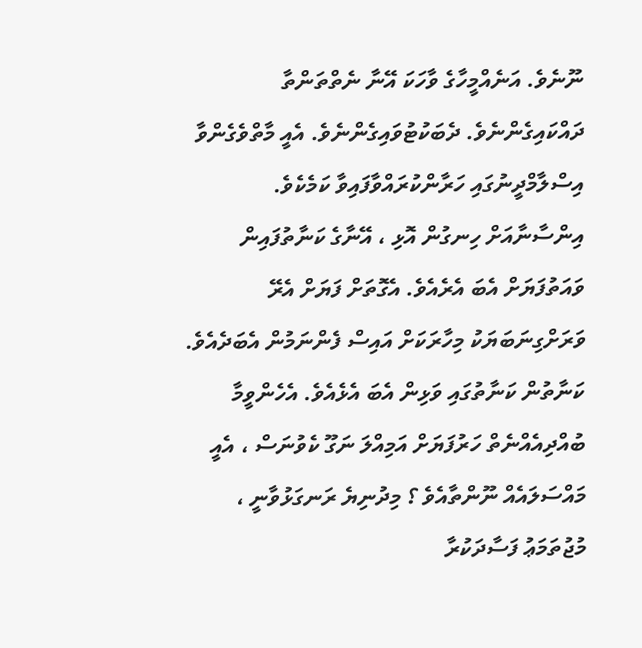ނޫނެވެ. އަނެއްމީހާގެ ވާހަކަ އޭނާ ނެތްތަންތާ ދައްކައިގެންނެވެ. ދެބަކުޓުވައިގެންނެވެ. އެއީ މާތްވެގެންވާ އިސްލާމްދީނުގައި ހަރާންކުރައްވާފައިވާ ކަމެކެވެ.
އިންސާނާއަށް ހިނގުން އޮޅި ، އޭނާގެ ކަނާތުފައިން ވައަތުފަޔަށް އެބަ އެރެއެވެ. އެގޮތަށް ފަޔަށް އެރޭ ވަރަށްގިނަބަޔަކު މިހާރަކަށް އައިސް ފެންނަމުން އެބަދެއެވެ. ކަނާތުން ކަނާތުގައި ވަޅިން އެބަ އެޅެއެވެ. އެހެންވީމާ ބުއްދިއެއްނެތް ހަރުފަޔަށް އަމިއްލަ ނަގޫ ކެވުނަސް ، އެއީ މައްސަލައެއް ނޫންތާއެވެ ؟ މިދުނިޔެ ރަނގަޅުވާނީ ، މުޖުތަމަޢު ފަސާދަކުރާ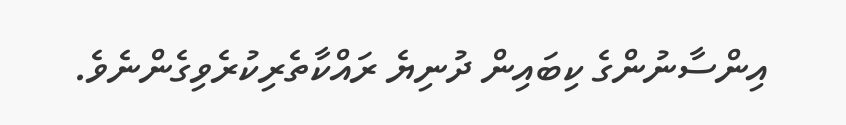އިންސާނުންގެ ކިބައިން ދުނިޔެ ރައްކާތެރިކުރެވިގެންނެވެ.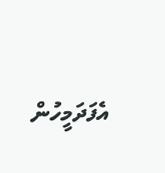އެފަދަމީހުން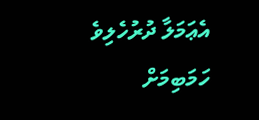އެޢަމަލާ ދުރުހެލިވެ ހަމަބިމަށް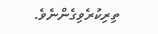ތިރިކުރެވިގެންނެވެ.